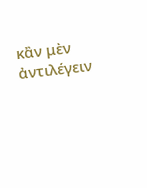κἂν μὲν ἀντιλέγειν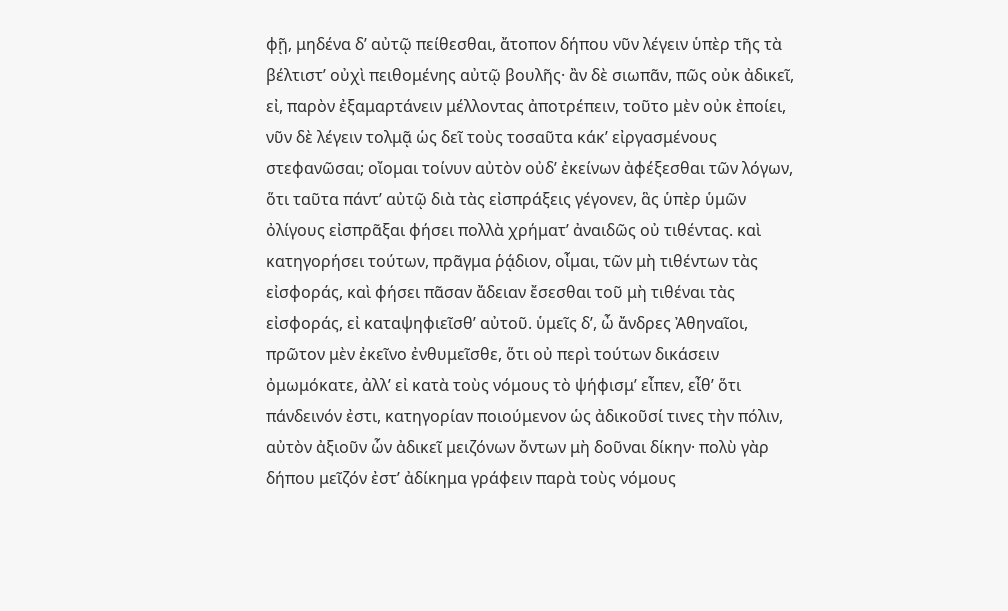φῇ, μηδένα δʼ αὐτῷ πείθεσθαι, ἄτοπον δήπου νῦν λέγειν ὑπὲρ τῆς τὰ βέλτιστʼ οὐχὶ πειθομένης αὐτῷ βουλῆς· ἂν δὲ σιωπᾶν, πῶς οὐκ ἀδικεῖ, εἰ, παρὸν ἐξαμαρτάνειν μέλλοντας ἀποτρέπειν, τοῦτο μὲν οὐκ ἐποίει, νῦν δὲ λέγειν τολμᾷ ὡς δεῖ τοὺς τοσαῦτα κάκʼ εἰργασμένους στεφανῶσαι; οἴομαι τοίνυν αὐτὸν οὐδʼ ἐκείνων ἀφέξεσθαι τῶν λόγων, ὅτι ταῦτα πάντʼ αὐτῷ διὰ τὰς εἰσπράξεις γέγονεν, ἃς ὑπὲρ ὑμῶν ὀλίγους εἰσπρᾶξαι φήσει πολλὰ χρήματʼ ἀναιδῶς οὐ τιθέντας. καὶ κατηγορήσει τούτων, πρᾶγμα ῥᾴδιον, οἶμαι, τῶν μὴ τιθέντων τὰς εἰσφοράς, καὶ φήσει πᾶσαν ἄδειαν ἔσεσθαι τοῦ μὴ τιθέναι τὰς εἰσφοράς, εἰ καταψηφιεῖσθʼ αὐτοῦ. ὑμεῖς δʼ, ὦ ἄνδρες Ἀθηναῖοι, πρῶτον μὲν ἐκεῖνο ἐνθυμεῖσθε, ὅτι οὐ περὶ τούτων δικάσειν ὀμωμόκατε, ἀλλʼ εἰ κατὰ τοὺς νόμους τὸ ψήφισμʼ εἶπεν, εἶθʼ ὅτι πάνδεινόν ἐστι, κατηγορίαν ποιούμενον ὡς ἀδικοῦσί τινες τὴν πόλιν, αὐτὸν ἀξιοῦν ὧν ἀδικεῖ μειζόνων ὄντων μὴ δοῦναι δίκην· πολὺ γὰρ δήπου μεῖζόν ἐστʼ ἀδίκημα γράφειν παρὰ τοὺς νόμους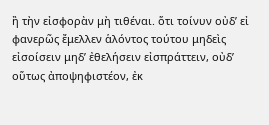ἢ τὴν εἰσφορὰν μὴ τιθέναι. ὅτι τοίνυν οὐδʼ εἰ φανερῶς ἔμελλεν ἁλόντος τούτου μηδεὶς εἰσοίσειν μηδʼ ἐθελήσειν εἰσπράττειν, οὐδʼ οὕτως ἀποψηφιστέον, ἐκ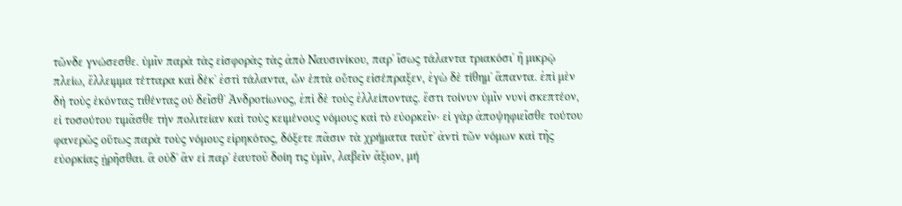τῶνδε γνώσεσθε. ὑμῖν παρὰ τὰς εἰσφορὰς τὰς ἀπὸ Ναυσινίκου, παρʼ ἴσως τάλαντα τριακόσιʼ ἢ μικρῷ πλείω, ἔλλειμμα τέτταρα καὶ δέκʼ ἐστὶ τάλαντα, ὧν ἑπτὰ οὗτος εἰσέπραξεν, ἐγὼ δὲ τίθημʼ ἅπαντα. ἐπὶ μὲν δὴ τοὺς ἑκόντας τιθέντας οὐ δεῖσθʼ Ἀνδροτίωνος, ἐπὶ δὲ τοὺς ἐλλείποντας. ἔστι τοίνυν ὑμῖν νυνὶ σκεπτέον, εἰ τοσούτου τιμᾶσθε τὴν πολιτείαν καὶ τοὺς κειμένους νόμους καὶ τὸ εὐορκεῖν· εἰ γὰρ ἀποψηφιεῖσθε τούτου φανερῶς οὕτως παρὰ τοὺς νόμους εἰρηκότος, δόξετε πᾶσιν τὰ χρήματα ταῦτʼ ἀντὶ τῶν νόμων καὶ τῆς εὐορκίας ᾑρῆσθαι. ἃ οὐδʼ ἂν εἰ παρʼ ἑαυτοῦ δοίη τις ὑμῖν, λαβεῖν ἄξιον, μή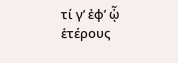τί γʼ ἐφʼ ᾧ ἑτέρους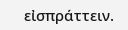εἰσπράττειν.